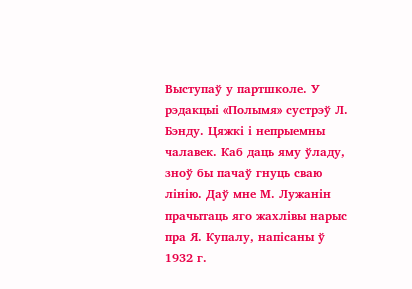Выступаў у партшколе. У рэдакцыі «Полымя» сустрэў Л. Бэнду. Цяжкі і непрыемны чалавек. Каб даць яму ўладу, зноў бы пачаў гнуць сваю лінію. Даў мне М. Лужанін прачытаць яго жахлівы нарыс пра Я. Купалу, напісаны ў 1932 г.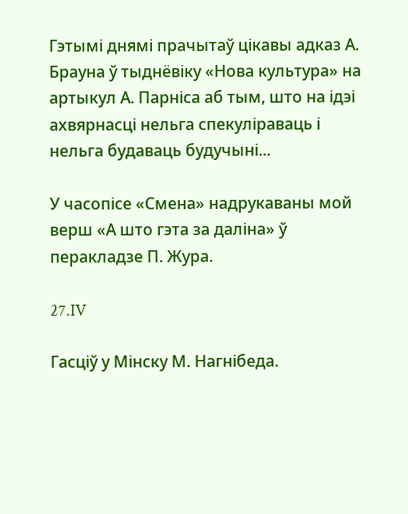Гэтымі днямі прачытаў цікавы адказ А. Брауна ў тыднёвіку «Нова культура» на артыкул А. Парніса аб тым, што на ідэі ахвярнасці нельга спекуліраваць і нельга будаваць будучыні...

У часопісе «Смена» надрукаваны мой верш «А што гэта за даліна» ў перакладзе П. Жура.

27.IV

Гасціў у Мінску М. Нагнібеда.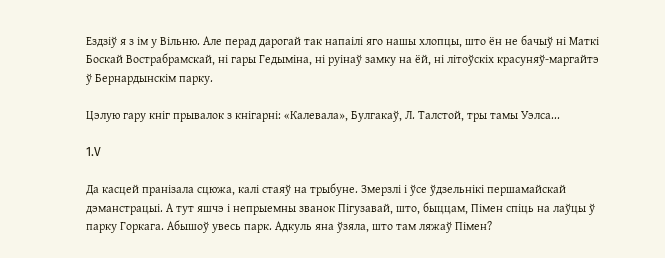Ездзіў я з ім у Вільню. Але перад дарогай так напаілі яго нашы хлопцы, што ён не бачыў ні Маткі Боскай Вострабрамскай, ні гары Гедыміна, ні руінаў замку на ёй, ні літоўскіх красуняў-маргайтэ ў Бернардынскім парку.

Цэлую гару кніг прывалок з кнігарні: «Калевала», Булгакаў, Л. Талстой, тры тамы Уэлса...

1.V

Да касцей пранізала сцюжа, калі стаяў на трыбуне. Змерзлі і ўсе ўдзельнікі першамайскай дэманстрацыі. А тут яшчэ і непрыемны званок Пігузавай, што, быццам, Пімен спіць на лаўцы ў парку Горкага. Абышоў увесь парк. Адкуль яна ўзяла, што там ляжаў Пімен?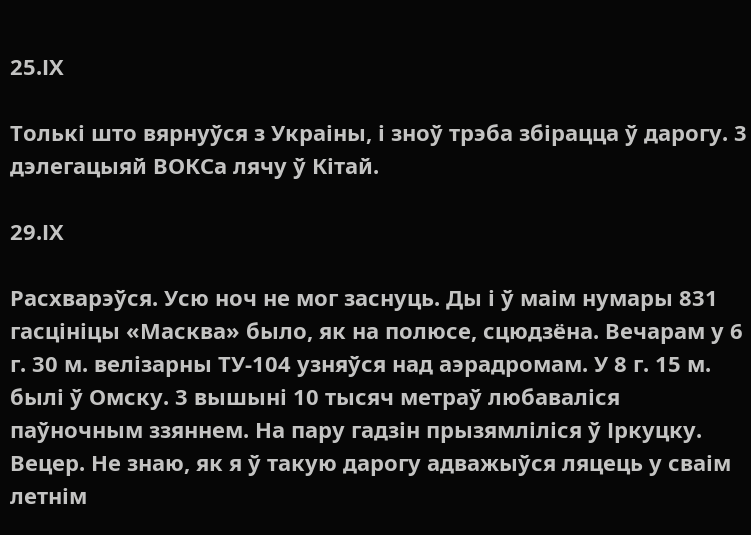25.ІХ

Толькі што вярнуўся з Украіны, і зноў трэба збірацца ў дарогу. 3 дэлегацыяй ВОКСа лячу ў Кітай.

29.ІХ

Расхварэўся. Усю ноч не мог заснуць. Ды і ў маім нумары 831 гасцініцы «Масква» было, як на полюсе, сцюдзёна. Вечарам у 6 г. 30 м. велізарны ТУ-104 узняўся над аэрадромам. У 8 г. 15 м. былі ў Омску. 3 вышыні 10 тысяч метраў любаваліся паўночным ззяннем. На пару гадзін прызямліліся ў Іркуцку. Вецер. Не знаю, як я ў такую дарогу адважыўся ляцець у сваім летнім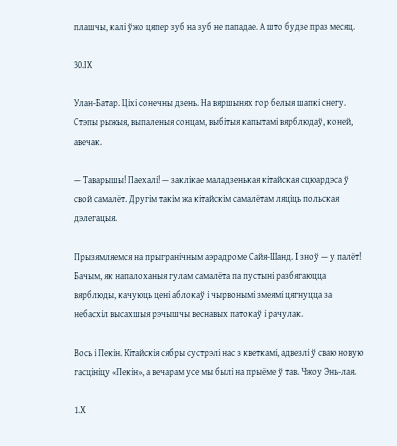плашчы, калі ўжо цяпер зуб на зуб не пападае. А што будзе праз месяц.

30.ІХ

Улан-Батар. Ціхі сонечны дзень. На вяршынях гор белыя шапкі снегу. Стэпы рыжыя, выпаленыя сонцам, выбітыя капытамі вярблюдаў, коней, авечак.

— Таварышы! Паехалі! — заклікае маладзенькая кітайская сцюардэса ў свой самалёт. Другім такім жа кітайскім самалётам ляціць польская дэлегацыя.

Прызямляемся на прыгранічным аэрадроме Сайя-Шанд. I зноў — у палёт! Бачым, як напалоханыя гулам самалёта па пустыні разбягаюцца вярблюды, качуюць цені аблокаў і чырвонымі змеямі цягнуцца за небасхіл высахшыя рэчышчы веснавых патокаў і рачулак.

Вось і Пекін. Кітайскія сябры сустрэлі нас з кветкамі, адвезлі ў сваю новую гасцініцу «Пекін», а вечарам усе мы былі на прыёме ў тав. Чжоу Энь-лая.

1.Х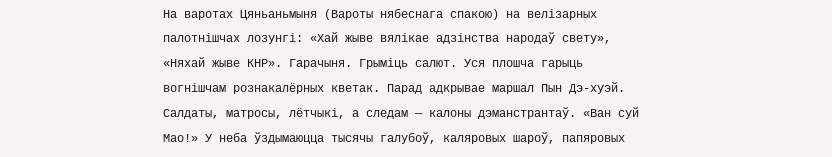На варотах Цяньаньмыня (Вароты нябеснага спакою) на велізарных палотнішчах лозунгі: «Хай жыве вялікае адзінства народаў свету», «Няхай жыве КНР». Гарачыня. Грыміць салют. Уся плошча гарыць вогнішчам рознакалёрных кветак. Парад адкрывае маршал Пын Дэ-хуэй. Салдаты, матросы, лётчыкі, а следам — калоны дэманстрантаў. «Ван суй Мао!» У неба ўздымаюцца тысячы галубоў, каляровых шароў, папяровых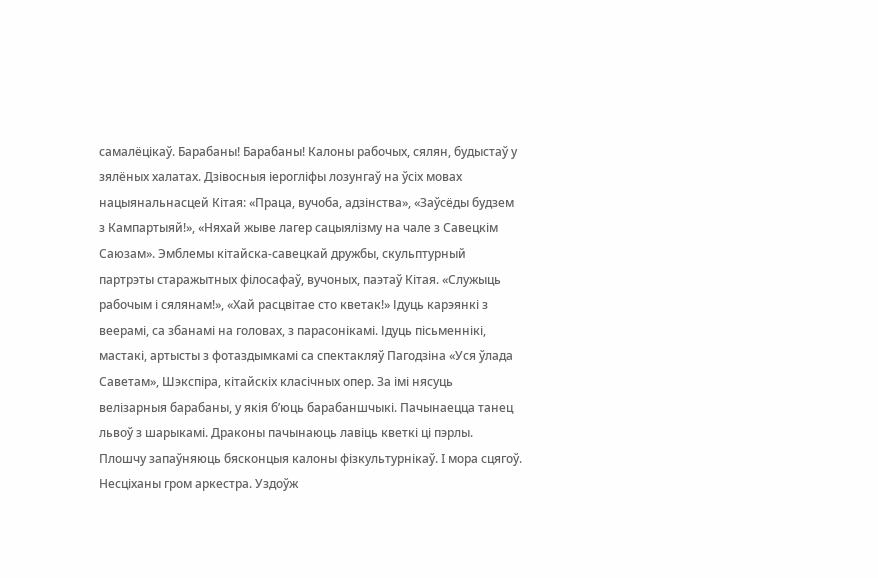самалёцікаў. Барабаны! Барабаны! Калоны рабочых, сялян, будыстаў у зялёных халатах. Дзівосныя іерогліфы лозунгаў на ўсіх мовах нацыянальнасцей Кітая: «Праца, вучоба, адзінства», «Заўсёды будзем з Кампартыяй!», «Няхай жыве лагер сацыялізму на чале з Савецкім Саюзам». Эмблемы кітайска-савецкай дружбы, скульптурный партрэты старажытных філосафаў, вучоных, паэтаў Кітая. «Служыць рабочым і сялянам!», «Хай расцвітае сто кветак!» Ідуць карэянкі з веерамі, са збанамі на головах, з парасонікамі. Ідуць пісьменнікі, мастакі, артысты з фотаздымкамі са спектакляў Пагодзіна «Уся ўлада Саветам», Шэкспіра, кітайскіх класічных опер. За імі нясуць велізарныя барабаны, у якія б’юць барабаншчыкі. Пачынаецца танец львоў з шарыкамі. Драконы пачынаюць лавіць кветкі ці пэрлы. Плошчу запаўняюць бясконцыя калоны фізкультурнікаў. I мора сцягоў. Несціханы гром аркестра. Уздоўж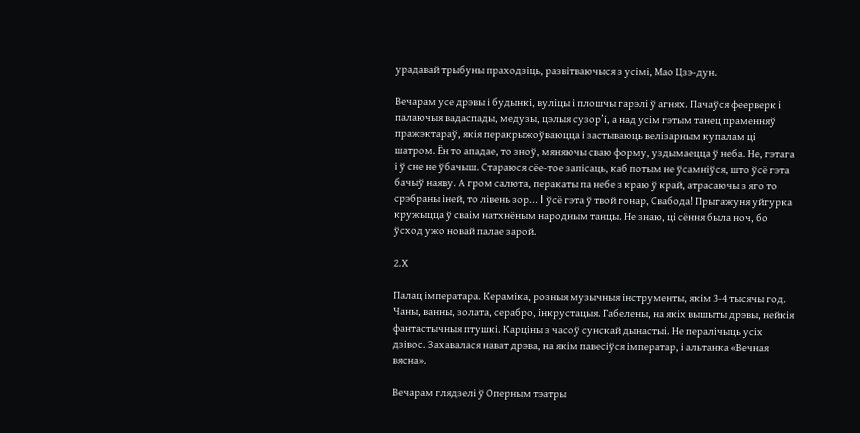урадавай трыбуны праходзіць, развітваючыся з усімі, Мао Цзэ-дун.

Вечарам усе дрэвы і будынкі, вуліцы і плошчы гарэлі ў агнях. Пачаўся феерверк і палаючыя вадаспады, медузы, цэлыя сузор’і, а над усім гэтым танец праменняў пражэктараў, якія перакрыжоўваюцца і застываюць велізарным купалам ці шатром. Ён то ападае, то зноў, мяняючы сваю форму, уздымаецца ў неба. Не, гэтага і ў сне не ўбачыш. Стараюся сёе-тое запісаць, каб потым не ўсамніўся, што ўсё гэта бачыў наяву. А гром салюта, перакаты па небе з краю ў край, атрасаючы з яго то срэбраны іней, то лівень зор... I ўсё гэта ў твой гонар, Свабода! Прыгажуня уйгурка кружыцца ў сваім натхнёным народным танцы. Не знаю, ці сёння была ноч, бо ўсход ужо новай палае зарой.

2.Х

Палац імператара. Кераміка, розныя музычныя інструменты, якім 3-4 тысячы год. Чаны, ванны, золата, серабро, інкрустацыя. Габелены, на якіх вышыты дрэвы, нейкія фантастычныя птушкі. Карціны з часоў сунскай дынастыі. Не пералічыць усіх дзівос. Захавалася нават дрэва, на якім павесіўся імператар, і альтанка «Вечная вясна».

Вечарам глядзелі ў Оперным тэатры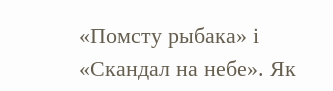«Помсту рыбака» і «Скандал на небе». Як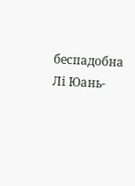беспадобна Лі Юань-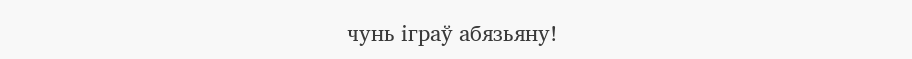чунь іграў абязьяну!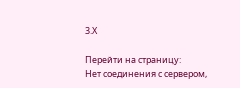3.Х

Перейти на страницу:
Нет соединения с сервером,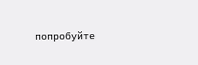попробуйте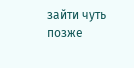зайти чуть позже